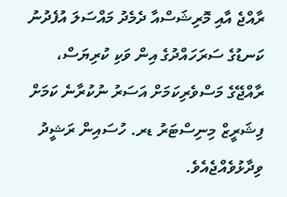ރާއްޖެ އާއި މޮރިޝަސްއާ ދެމެދު މައްސަލަ އުފެދުނު ކަނޑުގެ ސަރަހައްދުގެ އިން ވަކި ކުރިޔަސް، ރާއްޖޭގެ މަސްވެރިކަމަށް އަސަރު ނުކުރާނެ ކަމަށް ފިޝަރީޒް މިނިސްޓަރު ޑރ. ހުސައިން ރަޝީދު ވިދާޅުވެއްޖެއެވެ.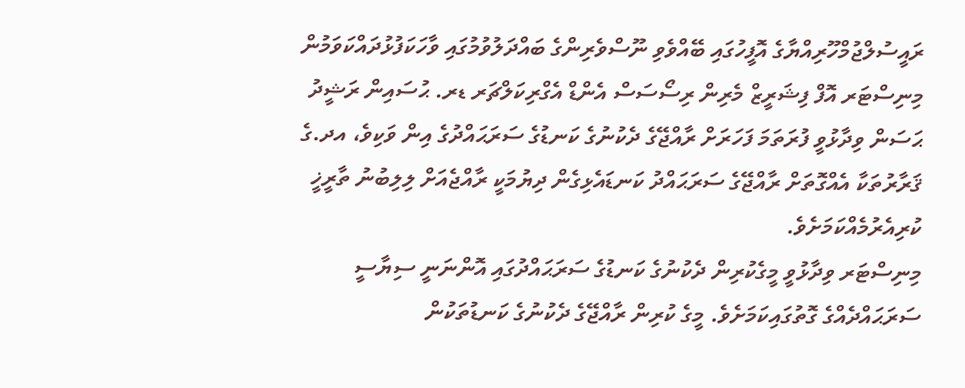ރައީސުލްޖުމްހޫރިއްޔާގެ އޮފީހުގައި ބޭއްވެވި ނޫސްވެރިންގެ ބައްދަލުވުމުގައި ވާހަކަފުޅުދައްކަވަމުން މިނިސްޓަރ އޮފް ފިޝަރީޒް މެރިން ރިސޯސަސް އެންޑް އެގްރިކަލްޗަރ ޑރ. ޙުސައިން ރަޝީދު ޙަސަން ވިދާޅުވީ ފުރަތަމަ ފަހަރަށް ރާއްޖޭގެ ދެކުނުގެ ކަނޑުގެ ސަރަޙައްދުގެ އިން ވަކިވެ، އދ.ގެ ޤަރާރުތަކާ އެއްގޮތަށް ރާއްޖޭގެ ސަރަޙައްދު ކަނޑައެޅިގެން ދިޔުމަކީ ރާއްޖެއަށް ލިލިބުނު ތާރީޚީ ކުރިއެރުމެއްކަމަށެވެ.
މިނިސްޓަރ ވިދާޅުވީ މީގެކުރިން ދެކުނުގެ ކަނޑުގެ ސަރަޙައްދުގައި އޮންނަނީ ސިޔާސީ ސަރަޙައްދެއްގެ ގޮތުގައިކަމަށެވެ. މީގެ ކުރިން ރާއްޖޭގެ ދެކުނުގެ ކަނޑުތަކުން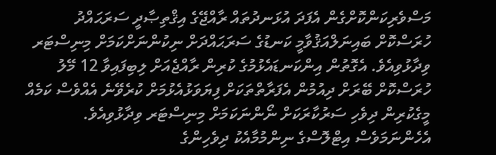މަސްވެރިކަންކޮށްގެން އެފަދަ އުޅަނދުތައް ރާއްޖޭގެ އިޤްތިޞާދީ ސަރަޙައްދު ހުރަސްކޮށް ބައިނަލްއަޤުވާމީ ކަނޑުގެ ސަރަޙައްދަށް ނިކުންނަށްކަމަށް މިނިސްޓަރ ވިދާޅުވިއެވެ. އެގޮތުން އިންކަނޑައެޅުމުގެ ކުރިން ރާއްޖެއަށް ލިބިފައިވާ 12 މޭލު ހުރަސްކޮށް ބޭރަށް ދިއުމުން އެފަރާތްތަކަށް ފިޔަވަޅުއެޅުމަށް ކުރެވޭނެ އެއްވެސް ކަމެއް މީގެކުރިން ދިވެހި ސަރުކާރަކަށް ނޯންނަކަމަށް މިނިސްޓަރ ވިދާޅުވިއެވެ. އެހެންނަމަވެސް އިޓްލޮސްގެ ނިންމުމާއެކު ދިވެހިންގެ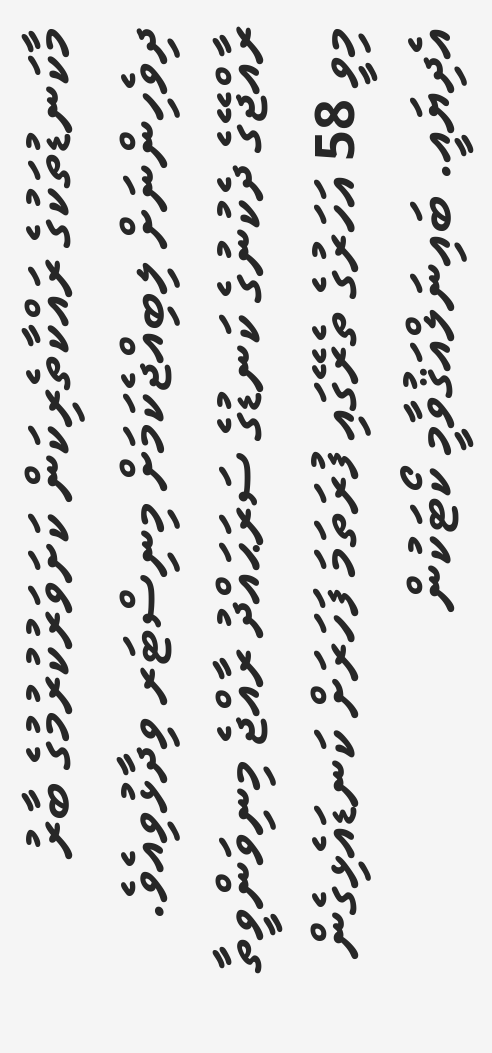މާކަނޑުތަކުގެ ރައްކާތެރިކަން ކަށަވަރުކުރުމުގެ ބާރު ދިވެހިންނަށް ލިބިއްޖެކަމަށް މިނިސްޓަރ ވިދާޅުވިއެވެ.
ރާއްޖޭގެ ދެކުނުގެ ކަނޑުގެ ސަރަޙައްދު ރާއްޖެ މިނިވަންވީތާ މިވީ 58 އަހަރުގެ ތެރޭގައި ފުރަތަމަ ފަހަރަށް ކަނޑައެޅިގެން އެދިޔައީ. ބައިނަލްއަޤުވާމީ ކޯޓަކުން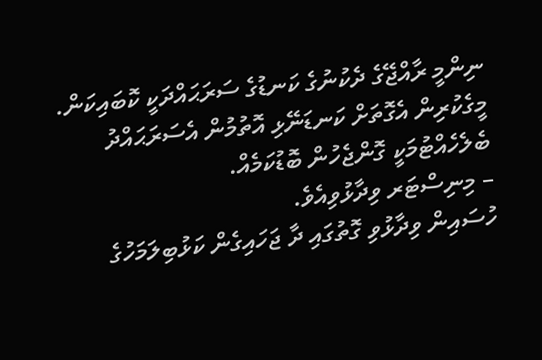ނިންމީ ރާއްޖޭގެ ދެކުނުގެ ކަނޑުގެ ސަރަޙައްދަކީ ކޮބައިކަން. މީގެކުރިން އެގޮތަށް ކަނޑަނޭޅި އޮތުމުން އެސަރަޙައްދު ބެލެހެއްޓުމަކީ ގޮންޖެހުން ބޮޑުކަމެއް.
– މިނިސްޓަރ ވިދާޅުވިއެވެ.
ހުސައިން ވިދާޅުވި ގޮތުގައި ދާ ޖަހައިގެން ކަޅުބިލަމަހުގެ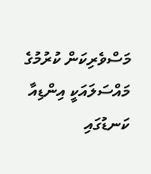މަސްވެރިކަން ކުރުމުގެ މައްސަލައަކީ އިންޑިއާ ކަނޑުގައި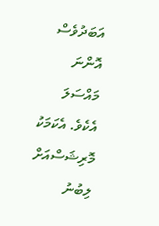އަބަދުވެސް އޮންނަ މައްސަލަ އެކެވެ. އެކަމަކު މޮރިޝަސްއަށް ލިބުނު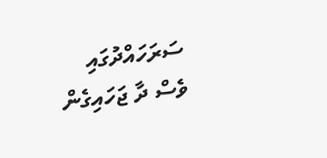ސަރަހައްދުގައި ވެސް ދާ ޖަހައިގެން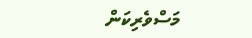މަސްވެރިކަން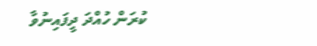ކުރަން ހުއްދަ ދީފައިނުވާ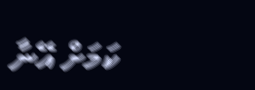ކަމަށް އޭނާ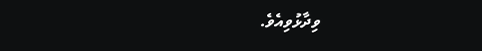ވިދާޅުވިއެވެ.